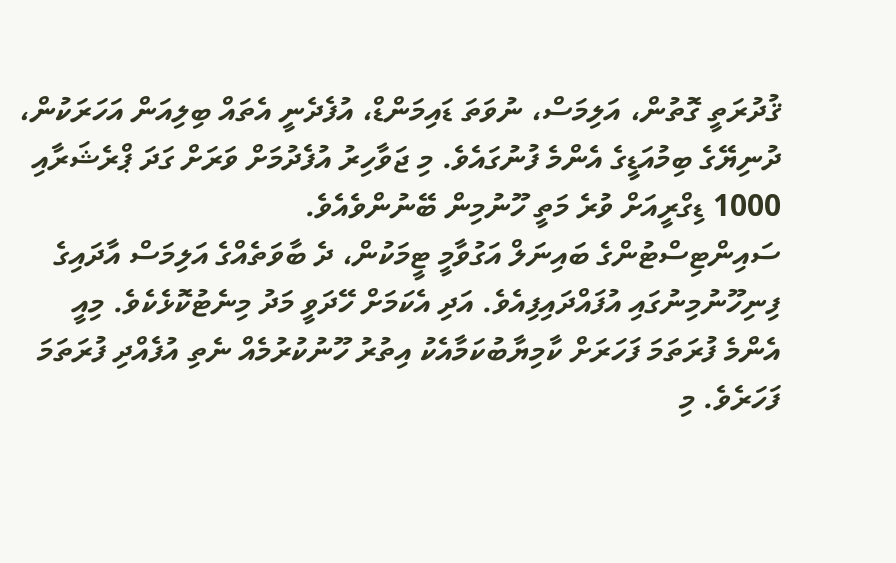ޤުދުރަތީ ގޮތުން، އަލިމަސް، ނުވަތަ ޑައިމަންޑް، އުފެދެނީ އެތައް ބިލިއަން އަހަރަކުން، ދުނިޔޭގެ ބިމުއަޑީގެ އެންމެ ފުނުގައެވެ. މި ޖަވާހިރު އުފެދުމަށް ވަރަށް ގަދަ ޕްރެޝަރާއި 1000 ޑިގްރީއަށް ވުރެ މަތީ ހޫނުމިން ބޭނުންވެއެވެ.
ސައިންޓިސްޓުންގެ ބައިނަލް އަގުވާމީ ޓީމަކުން، ދެ ބާވަތެއްގެ އަލިމަސް އާދައިގެ ފިނިހޫނުމިނުގައި އުފައްދައިފިއެވެ. އަދި އެކަމަށް ހޭދަވީ މަދު މިނެޓުކޮޅެކެވެ. މިއީ އެންމެ ފުރަތަމަ ފަހަރަށް ކާމިޔާބުކަމާއެކު އިތުރު ހޫނުކުރުމެއް ނެތި އުފެއްދި ފުރަތަމަ ފަހަރެވެ. މި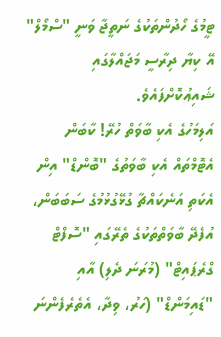ޓީމުގެ ހޯދުންތަކުގެ ނަތީޖާ ވަނީ "ސްމޯލް" އޭ ކިޔާ ދިރާސީ މަޖައްލާގައި ޝައިޢުކޮށްފައެވެ.
އަލިމަހުގެ އެކި ބާވަތް ހުރޭ! ކާބަން އެޓޮމްތައް އެކި ބާވަތުގެ "ބޮންޑް" އިން އެކަތި އަނެކައްޗާ ގުޅޭގުޅުމުގެ ސަބަބަން، އުފެދޭ ބާވަތްތަކުގެ ތެރޭގައި "ސޮފްޓް ގްރެޕައިޓް" (މުރަނަ ދެލި) އާއި "ޑައިމަންޑް" (ހަރު، ވިދާ، އެތެރެފެންނަ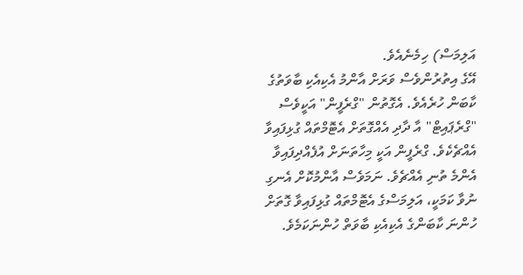އަލިމަސް) ހިމެނެއެވެ.
އޭގެ އިތުރުންވެސް ވަރަށް އާންމު އެކިއެކި ބާވަތުގެ ކާބަން ހުރެއެވެ. އެގޮތުން "ގްރެފީން" އަކީވެސް "ގްރެޕައިޓް" އާ ދާދި އެއްގޮތަށް އެޓޮމްތައް ގުޅިފައިވާ އެއްޗެކެވެ. ގްރެފީން އަކީ މިހާތަނަށް އުފެއްދިފައިވާ އެންމެ ތުނި އެއްޗެވެ. ނަމަވެސް އާންމުކޮށް އެނގި ނުވާ ކަމަކީ، އަލިމަސްގެ އެޓޮމްތައް ގުޅިފައިވާ ގޮތަށް ހުންނަ ކާބަންގެ އެކިއެކި ބާވަތް ހުންނަކަމެވެ.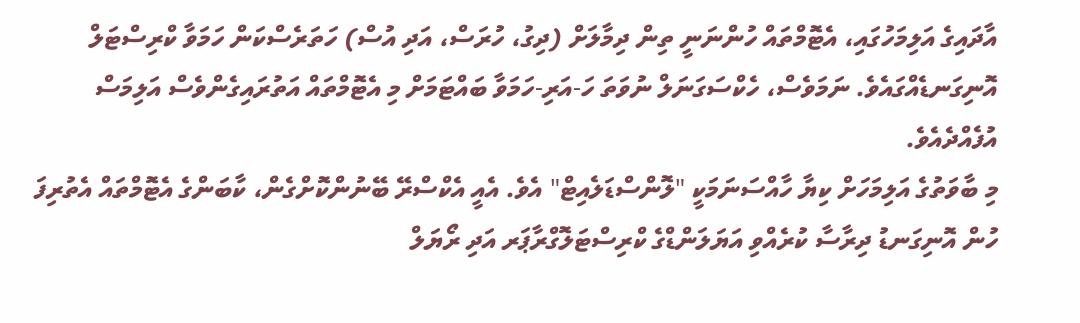އާދައިގެ އަލިމަހުގައި، އެޓޮމްތައް ހުންނަނީ ތިން ދިމާލަށް (ދިގު، ހުރަސް، އަދި އުސް) ހަތަރެސްކަން ހަމަވާ ކްރިސްޓަލް އޮނިގަނޑެއްގައެވެ. ނަމަވެސް، ހެކްސަގަނަލް ނުވަތަ ހަ-އަރި-ހަމަވާ ބައްޓަމަށް މި އެޓޮމްތައް އަތުރައިގެންވެސް އަލިމަސް އުފެއްދެއެވެ.
މި ބާވަތުގެ އަލިމަހަށް ކިޔާ ހާއްސަނަމަކީ "ލޮންސްޑަލެއިޓް" އެވެ. އެއީ އެކްސްރޭ ބޭނުންކޮށްގެން، ކާބަންގެ އެޓޮމްތައް އެތުރިފަ ހުން އޮނިގަނޑު ދިރާސާ ކުރެއްވި އަޔަލަންޑްގެ ކްރިސްޓަލޮގްރާޕަރ އަދި ރޯޔަލް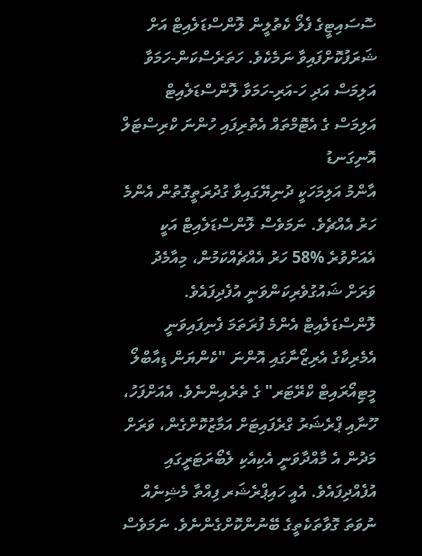ސޮސައިޓީގެ ފެލޯ ކެތުލީން ލޮންސްޑަލެއިޓް އަށް ޝަރަފުކޮށްފައިވާ ނަމެކެވެ. ހަތަރެސްކަން-ހަމަވާ އަލިމަސް އަދި ހަ-އަރި-ހަމަވާ ލޮންސްޑަލެއިޓް އަލިމަސް ގެ އެޓޮމްތައް އެތުރިފައި ހުންނަ ކްރިސްޓަލް އޮނިގަނޑު
އާންމު އަލިމަހަކީ ދުނިޔޭގައިވާ ގުދުރަތީގޮތުން އެންމެ ހަރު އެއްޗެވެ. ނަމަވެސް ލޮންސްޑަލެއިޓް އަކީ އެއަށްވުރެ %58 ހަރު އެއްޗެއްކަމުން، މިއާމެދު ވަރަށް ޝައުގުވެރިކަންވަނީ އުފެދިފައެވެ. ލޮންސްޑަލެއިޓް އެންމެ ފުރަތަމަ ފެނިފައިވަނީ އެމެރިކާގެ އެރިޒޯނާގައި އޮންނަ "ކެންޔަން ޑިއާބްލޯ މީޓިއޯރައިޓް ކްރޭޓަރ" ގެ ތެރެއިންނެވެ. އެއަށްފަހު، ހޫނާއި ޕްރެޝަރު ގްރެފައިޓަށް އަމާޒުކޮށްގެން، ވަރަށް މަދުން އެ މާއްދާވަނީ އެކިއެކި ލެބޯރަޓަރީގައި އުފެއްދިފައެވެ. އެއީ ހައިޕްރެޝަރ ފިއްތާ މެޝިނެއް ނުވަތަ ގޮވާތަކެތީގެ ބޭނުންކޮށްގެންނެވެ. ނަމަވެސް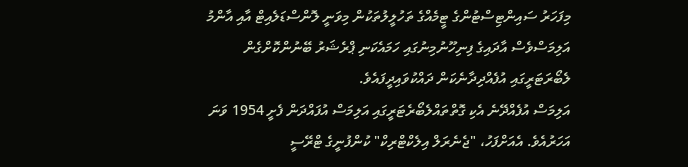މިފަހަރު ސައިންޓިސްޓުންގެ ޓީމެއްގެ ތަހުލީލުތަކުން މިވަނީ ލޮންސްޑަލެއިޓް އާއި އާންމު އަލިމަސްވެސް އާދައިގެ ފިނިހޫނުމިނުގައި ހަމައެކަނި ޕްރެޝަރު ބޭނުންކޮށްގެން ލެބޯރަޓަރީގައި އުފެއްދިދާނެކަން ދައްކުވައިދީފައެވެ.
އަލިމަސް އުފެއްދޭނެ އެކި ގޮތްތައްލެބޯރެޓަރީގައި އަލިމަސް އުފައްދަން ފެށީ 1954 ވަނަ އަހަރުއެވެ. އެއަށްފަހު، "ޖެނެރަލް އިލެކްޓްރިކް" ކުންފުނީގެ ޓްރޭސީ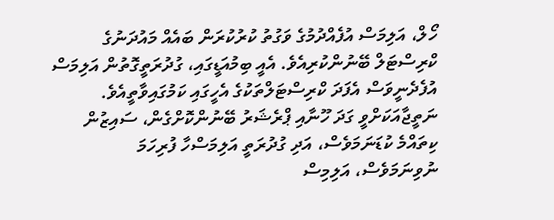ހޯލް، އަލިމަސް އުފެއްދުމުގެ ވަގުތު ކުރުކުރަން ބައެއް މައުދަނުގެ ކްރިސްޓަލް ބޭނުންކުރިއެވެ. އެއީ ބިމުއަޑީގައި، ގުދުރަތީގޮތުން އަލިމަސް އުފެދެނީވަސް އެފަދަ ކްރިސްޓަލްތަކުގެ އެހީގައި ކަމުގައިވާތީއެވެ.
ނަތީޖާއަކަށްވީ ގަދަ ހޫނާއި ޕްރެޝަރު ބޭނުންކޮށްގެން، ސައިޒުން ކިތައްމެ ކުޑަނަމަވެސް، އަދި ގުދުރަތީ އަލިމަސްހާ ފުރިހަމަ ނުވިނަމަވެސް، އަލިމިސް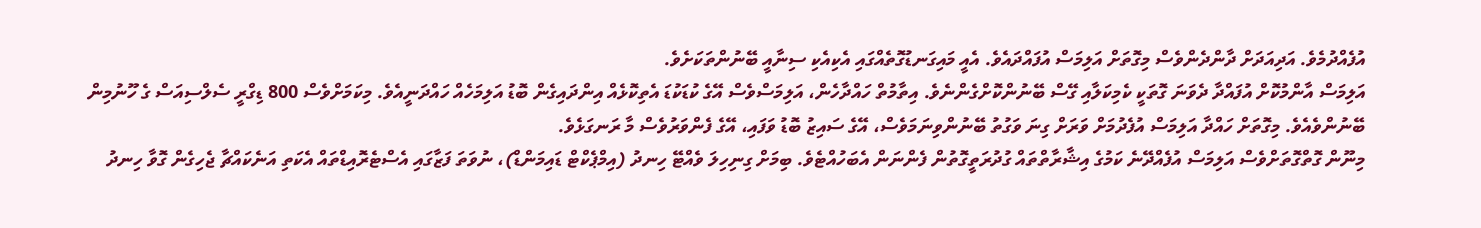އުފެއްދުމެވެ. އަދިއަދަށް ދާންދެންވެސް މިގޮތަށް އަލިމަސް އުފައްދައެވެ. އެއީ މައިގަނޑުގޮތެއްގައި އެކިއެކި ސިނާއީ ބޭނުންތަކަށެވެ.
އަލިމަސް އާންމުކޮށް އުފައްދާ ދެވަނަ ގޮތަކީ ކެމިކަލާއި ގޭސް ބޭނުންކޮށްގެންނެވެ. އިތާމުތް ހައްދާހެން، އަލިމަސްވެސް އޭގެ ކުޑަކުޑަ އެތިކޮޅެއް އިންދައިގެން ބޮޑު އަލިމަހެއް ހައްދަނީއެވެ. މިކަމަށްވެސް 800 ޑިގްރީ ސެލްސިއަސް ގެ ހޫނުމިން ބޭނުންވެއެވެ. މިގޮތަށް ހައްދާ އަލިމަސް އުފެދުމަށް ވަރަށް ގިނަ ވަގުތު ބޭނުންވިނަމަވެސް، އޭގެ ސައިޒު ބޮޑު ވަފައި، އޭގެ ފެންވަރުވެސް މާ ރަނގަޅެވެ.
މިނޫން ގޮތްގޮތަށްވެސް އަލިމަސް އުފެއްދޭނެ ކަމުގެ އިޝާރާތްތައް ގުދުރަތީގޮތުން ފެންނަން އެބަހުއްޓެވެ. ބިމަށް ގިނިހިލަ ވެއްޓޭ ހިނދު (އިމްޕެކްޓް ޑައިމަންޑް)، ނުވަތަ ފަޒާގައި އެސްޓެރޮއިޑްތައް އެކަތި އަނެކައްޗާ ޖެހިގެން ގޮވާ ހިނދު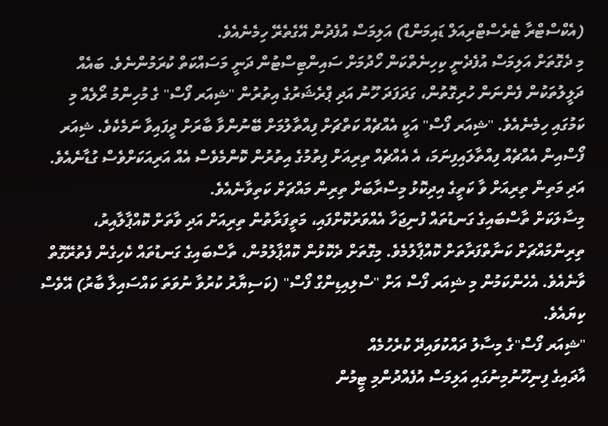(އެކްސްޓްރާ ޓެރެސްޓްރިއަލް ޑައިމަންޑް) އަލިމަސް އުފެދުން އޭގެތެރޭ ހިމެނެއެވެ.
މި ދެގޮތަށް އަލިމަސް އުފެދެނީ ކިހިނެތްކަން ހޯދުމަށް ސައިންޓިސްޓުން ދަނީ މަސައްކަތް ކުރަމުންނެވެ. ބައެއް ދަލީލުތަކުން ފެންނަން ހުރިގޮތުން، ގަދަފަދަ ހޫނު އަދި ޕްރެޝަރުގެ އިތުރުން "ޝިއަރ ފޯސް" ގެ މުހިންމު ރޯލެއް މި ކަމުގައި ހިމެނެއެވެ. "ޝިއަރ ފޯސް" އަކީ އެއްޗެއް ކަތްޗަށް ފިއްތާލުމަށް ބޭނުންވާ ބާރަށް ދީފައިވާ ނަމެކެވެ. ޝިއަރ ފޯސްއިން އެއްޗެއް ފިއްތާލައިފިނަމަ، އެ އެއްޗެއް ތިރިއަށް ފިތުމުގެ އިތުރުން ކޮންމެވެސް އެއް އަރިއަކަށްވެސް ގުޑާނެއެވެ. އަދި މަތިން ތިރިއަށް ވާ ކަތީގެ އިދިކޮޅު މިސްރާބަށް ތިރިން މައްޗަށް ކަތިވާނެއެވެ.
މިސާލަކަށް ތާސްބައިގެ ގަނޑުތައް ފުނިޖަހާ އެއްވަރުކޮށްފައި، މަތީފަރާތުން ތިރިއަށް އަދި ވާތަށް ކޮއްޕާލާއިރު، ތިރިންމައްޗަށް ކަނާތްފަރާތަށް ކޮއްޕާލުމެވެ. މިގޮތަށް ދެކޮޅުން ކޮއްޕާލުމުން، ތާސްބައިގެ ގަނޑުތައް ކެހިގެން ފެތުރޭގޮތް ވާނެއެވެ. އެހެންކަމުން މި ޝިއަރ ފޯސް އަށް "ސްލިއިޑިންގް ފޯސް" (ކަސިޔާރު ކުރުވާ ނުވަތަ ކައްސައިލާ ބާރު) އޭވެސް ކިޔައެވެ.
"ޝިއަރ ފޯސް"ގެ މިސާލު ދައްކުވައިދޭ ކުރެހުމެއް
އާދައިގެ ފިނިހޫނުމިނުގައި އަލިމަސް އުފެއްދުންމި ޓީމުން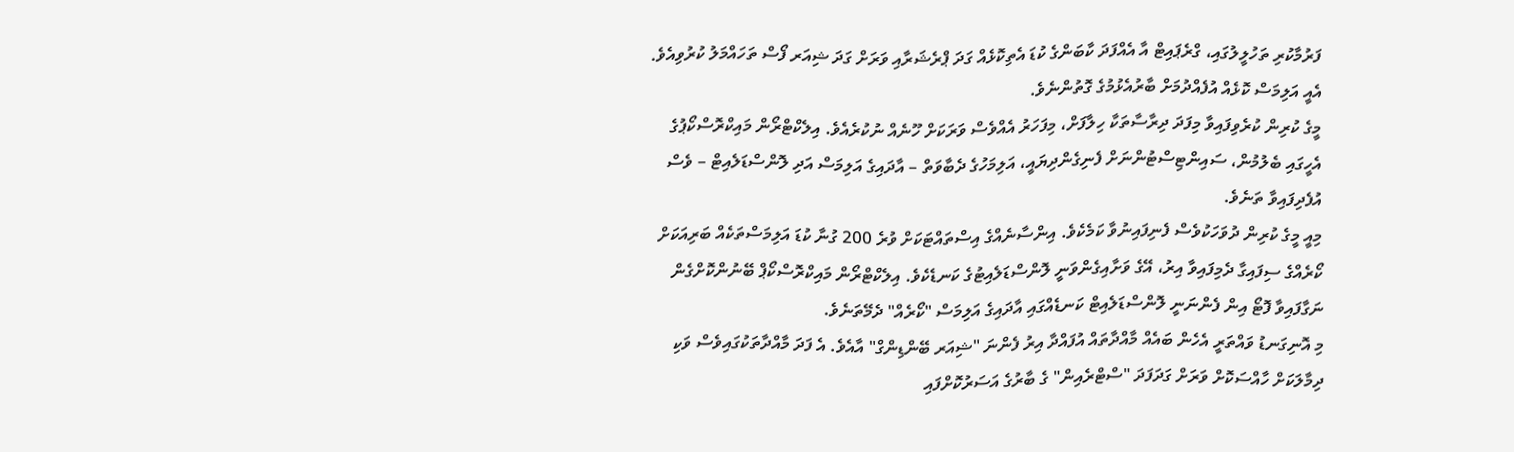ފަރުމާކުރި ތަހުލީލުގައި، ގްރެޕައިޓް އާ އެއްފަދަ ކާބަންގެ ކުޑަ އެތިކޮޅެއް ގަދަ ޕްރެޝަރާއި ވަރަށް ގަދަ ޝިއަރ ފޯސް ތަހައްމަލު ކުރުވިއެވެ. އެއީ އަލިމަސް ކޮޅެއް އުފެއްދުމަށް ބާރުއެޅުމުގެ ގޮތުންނެވެ.
މީގެ ކުރިން ކުރެވިފައިވާ މިފަދަ ދިރާސާތަކާ ހިލާފަށް، މިފަހަރު އެއްވެސް ވަރަކަށް ހޫނެއް ނުކުރެއެވެ. އިލެކްޓްރޯން މައިކްރޮސްކޯޕުގެ އެހީގައި ބެލުމުން، ސައިންޓިސްޓުންނަށް ފެނިގެންދިޔައީ، އަލިމަހުގެ ދެބާވަތް – އާދައިގެ އަލިމަސް އަދި ލޮންސްޑަލެއިޓް – ވެސް އުފެދިފައިވާ ތަނެވެ.
މިއީ މީގެ ކުރިން ދުވަހަކުވެސް ފެނިފައިނުވާ ކަމެކެވެ. އިންސާނެއްގެ އިސްތައްޓަކަށް ވުރެ 200 ގުނާ ކުޑަ އަލިމަސްތަކެއް ބަރިއަކަށް ކޯރެއްގެ ސިފައިގާ ދެމިފައިވާ އިރު، އޭގެ ވަށާއިގެންވަނީ ލޮންސްޑަލެއިޓުގެ ކަނޑެކެވެ. އިލެކްޓްރޯން މައިކްރޮސްކޯޕް ބޭނުންކޮށްގެން ނަގާފައިވާ ފޮޓޯ އިން ފެންނަނީ ލޮންސްޑަލެއިޓް ކަނޑެއްގައި އާދައިގެ އަލިމަސް "ކޯރެއް" ދެމޭތަނެވެ.
މި އޮނިގަނޑު ވައްތަރީ އެހެން ބައެއް މާއްދާތައް އުފައްދާ އިރު ފެންނަ "ޝިއަރ ބޭންޑިންގް" އާއެވެ. އެ ފަދަ މާއްދާތަކުގައިވެސް ވަކި ދިމާލަކަށް ހާއްސަކޮށް ވަރަށް ގަދަފަދަ "ސްޓްރެއިން" ގެ ބާރުގެ އަސަރުކޮށްފައި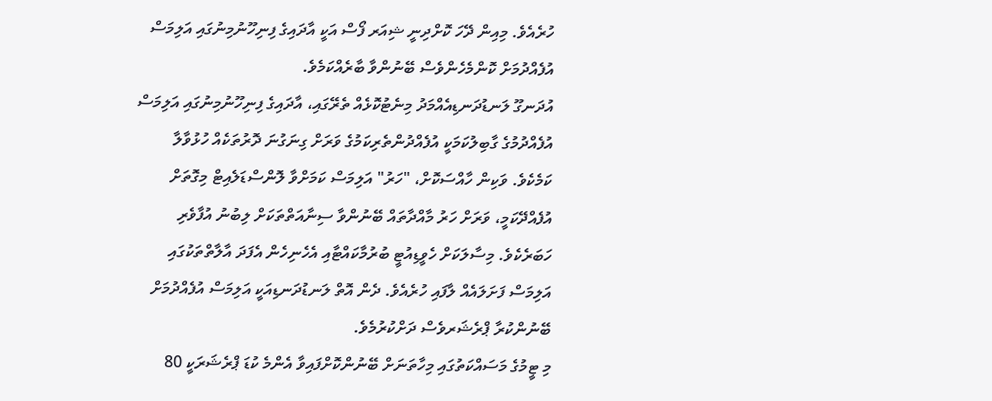ހުރެއެވެ. މިއިން ދޭހަ ކޮށްދިނީ ޝިއަރ ފޯސް އަކީ އާދައިގެ ފިނިހޫނުމިނުގައި އަލިމަސް އުފެއްދުމަށް ކޮންމެހެންވެސް ބޭނުންވާ ބާރެއްކަމެވެ.
އުދަނގޫ ލަނޑުދަނޑިއެއްމަދު މިނެޓުކޮޅެއް ތެރޭގައި، އާދައިގެ ފިނިހޫނުމިނުގައި އަލިމަސް އުފެއްދުމުގެ ގާބިލުކަމަކީ އުފެއްދުންތެރިކަމުގެ ވަރަށް ގިނަގުނަ ދޮރުތަކެއް ހުޅުވާލާ ކަމެކެވެ. ވަކިން ހާއްސަކޮށް، "ހަރު" އަލިމަސް ކަމަށްވާ ލޮންސްޑަލެއިޓް މިގޮތަށް އުފެއްދޭކަމީ، ވަރަށް ހަރު މާއްދާތައް ބޭނުންވާ ސިނާއަތްތަކަށް ލިބުނު އުފާވެރި ހަބަރެކެވެ. މިސާލަކަށް ހެވީޑިއުޓީ ބުރުމާކައްޓާއި އެހެނިހެން އެފަދަ އާލާތްތަކުގައި އަލިމަސް ފަށަލައެއް ލާފައި ހުރެއެވެ. ދެން އޮތް ލަނޑުދަނޑިއަކީ އަލިމަސް އުފެއްދުމަށް ބޭނުންކުރާ ޕްރެޝަރވެސް ދަށްކުރުމެވެ.
މި ޓީމުގެ މަސައްކަތުގައި މިހާތަނަށް ބޭނުންކޮށްފައިވާ އެންމެ ކުޑަ ޕްރެޝަރަކީ 80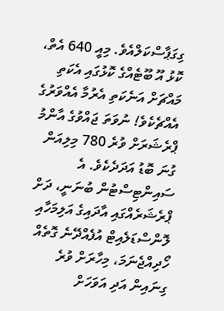ގިގަޕާސްކަލްއެވެ. މިއީ 640 އެތް، ކޮޅު އޫ ބޫޓެއްގެ ކޮޅުގައި އެކަތި މައްޗަށް އަނެކަތި އެރުމާ އެއްވަރުގެ އެއްޗެކެވެ! ނުވަތަ ޖައްވުގެ އާންމު ޕްރެޝަރަށް ވުރެ 780 މިލިއަން ގުނަ ބޮޑު އަދަދެކެވެ. އެ ސައިންޓިސްޓުން ބުނަނީ، ދަށް ޕްރެޝަރެއްގައި އާދައިގެ އަލިމަހާއި ލޮންސްޑަލެއިޓް އުފެއްދޭނެ ގޮތެއް ހޯދިއްޖެނަމަ، މިހާރަށް ވުރެ ގިނައިން އަދި އަވަހަށް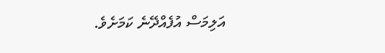އަލިމަސް އުފެއްދޭނެ ކަމަށެވެ.